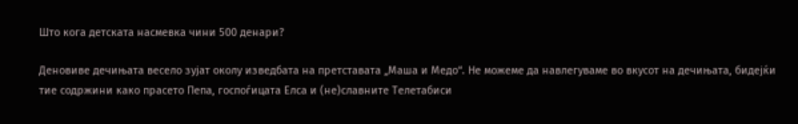Што кога детската насмевка чини 500 денари?

Деновиве дечињата весело зујат околу изведбата на претставата „Маша и Медо“. Не можеме да навлегуваме во вкусот на дечињата, бидејќи тие содржини како прасето Пепа, госпоѓицата Елса и (не)славните Телетабиси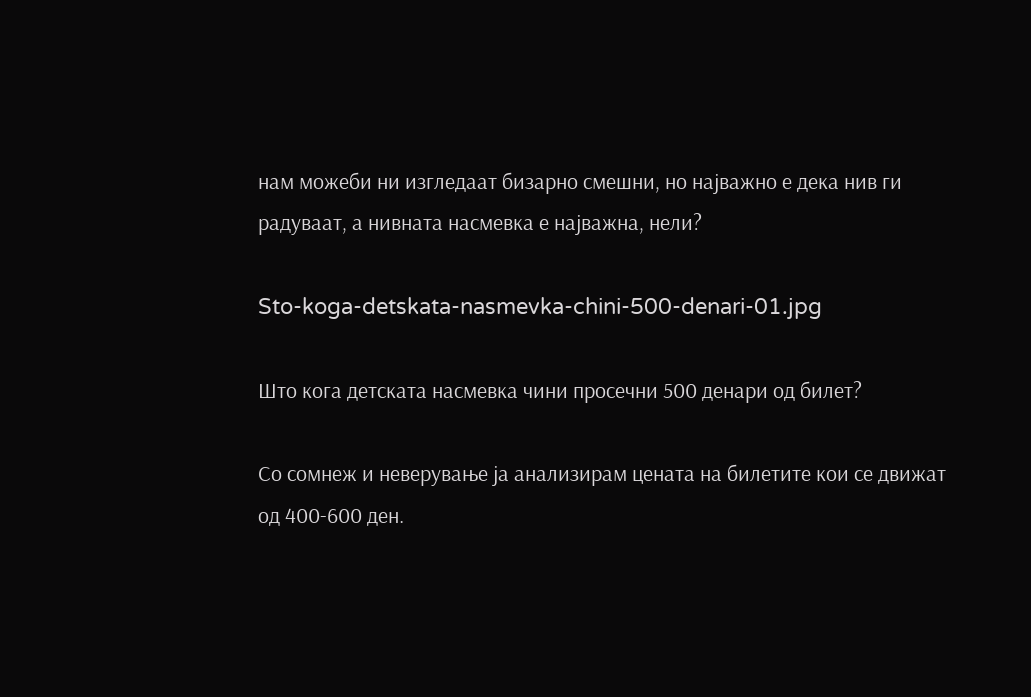нам можеби ни изгледаат бизарно смешни, но најважно е дека нив ги радуваат, а нивната насмевка е најважна, нели?

Sto-koga-detskata-nasmevka-chini-500-denari-01.jpg

Што кога детската насмевка чини просечни 500 денари од билет?

Со сомнеж и неверување ја анализирам цената на билетите кои се движат од 400-600 ден.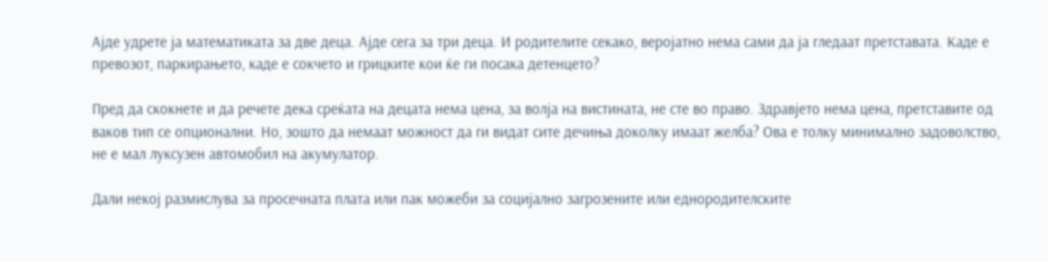Ајде удрете ја математиката за две деца. Ајде сега за три деца. И родителите секако, веројатно нема сами да ја гледаат претставата. Каде е превозот, паркирањето, каде е сокчето и грицките кои ќе ги посака детенцето?

Пред да скокнете и да речете дека среќата на децата нема цена, за волја на вистината, не сте во право. Здравјето нема цена, претставите од ваков тип се опционални. Но, зошто да немаат можност да ги видат сите дечиња доколку имаат желба? Ова е толку минимално задоволство, не е мал луксузен автомобил на акумулатор.

Дали некој размислува за просечната плата или пак можеби за социјално загрозените или еднородителските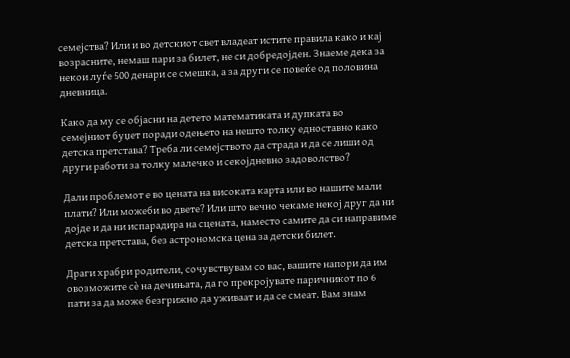семејства? Или и во детскиот свет владеат истите правила како и кај возрасните, немаш пари за билет, не си добредојден. Знаеме дека за некои луѓе 500 денари се смешка, а за други се повеќе од половина дневница.

Како да му се објасни на детето математиката и дупката во семејниот буџет поради одењето на нешто толку едноставно како детска претстава? Треба ли семејството да страда и да се лиши од други работи за толку малечко и секојдневно задоволство?

Дали проблемот е во цената на високата карта или во нашите мали плати? Или можеби во двете? Или што вечно чекаме некој друг да ни дојде и да ни испарадира на сцената, наместо самите да си направиме детска претстава, без астрономска цена за детски билет.

Драги храбри родители, сочувствувам со вас, вашите напори да им овозможите сè на дечињата, да го прекројувате паричникот по 6 пати за да може безгрижно да уживаат и да се смеат. Вам знам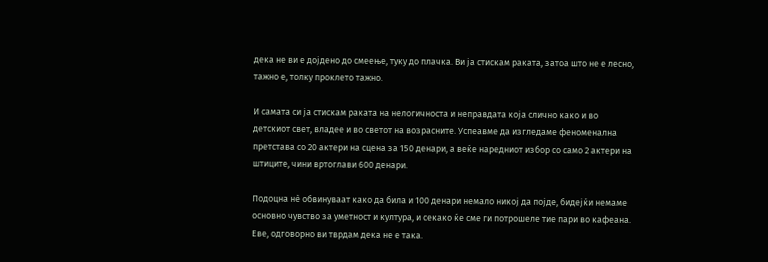дека не ви е дојдено до смеење, туку до плачка. Ви ја стискам раката, затоа што не е лесно, тажно е, толку проклето тажно.

И самата си ја стискам раката на нелогичноста и неправдата која слично како и во детскиот свет, владее и во светот на возрасните. Успеавме да изгледаме феноменална претстава со 20 актери на сцена за 150 денари, а веќе наредниот избор со само 2 актери на штиците, чини вртоглави 600 денари.

Подоцна нè обвинуваат како да била и 100 денари немало никој да појде, бидејќи немаме основно чувство за уметност и култура, и секако ќе сме ги потрошеле тие пари во кафеана. Еве, одговорно ви тврдам дека не е така.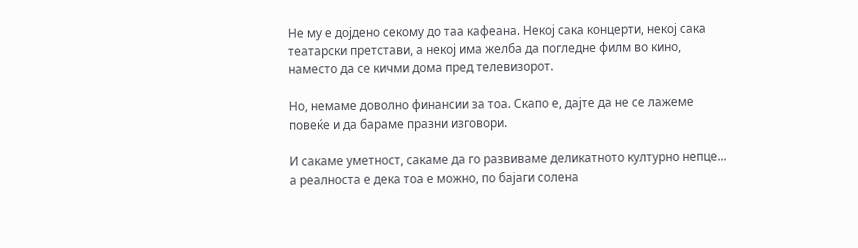Не му е дојдено секому до таа кафеана. Некој сака концерти, некој сака театарски претстави, а некој има желба да погледне филм во кино, наместо да се кичми дома пред телевизорот.

Но, немаме доволно финансии за тоа. Скапо е, дајте да не се лажеме повеќе и да бараме празни изговори.

И сакаме уметност, сакаме да го развиваме деликатното културно непце... а реалноста е дека тоа е можно, по бајаги солена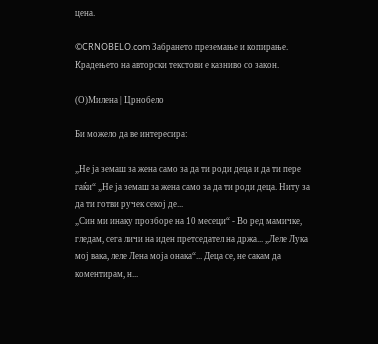цена.

©CRNOBELO.com Забрането преземање и копирање. Крадењето на авторски текстови е казниво со закон.

(О)Милена | Црнобело

Би можело да ве интересира:

„Не ја земаш за жена само за да ти роди деца и да ти пере гаќи“ „Не ја земаш за жена само за да ти роди деца. Ниту за да ти готви ручек секој де...
„Син ми инаку прозборе на 10 месеци“ - Во ред мамичке, гледам, сега личи на иден претседател на држа... „Леле Лука мој вака, леле Лена моја онака“... Деца се, не сакам да коментирам, н...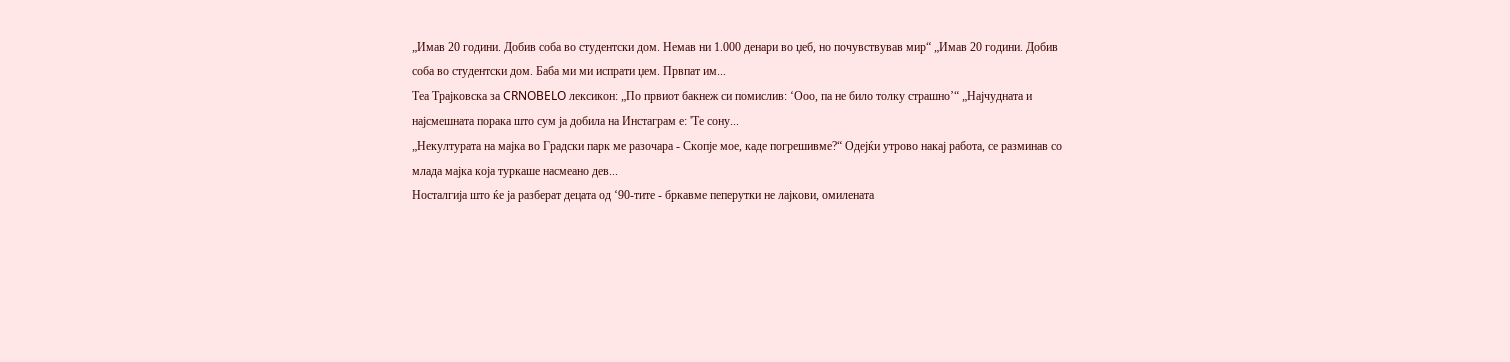„Имав 20 години. Добив соба во студентски дом. Немав ни 1.000 денари во џеб, но почувствував мир“ „Имав 20 години. Добив соба во студентски дом. Баба ми ми испрати џем. Првпат им...
Теа Трајковска за CRNOBELO лексикон: „По првиот бакнеж си помислив: ‘Ооо, па не било толку страшно’“ „Најчудната и најсмешната порака што сум ја добила на Инстаграм е: 'Те сону...
„Некултурата на мајка во Градски парк ме разочара - Скопје мое, каде погрешивме?“ Одејќи утрово накај работа, се разминав со млада мајка која туркаше насмеано дев...
Носталгија што ќе ја разберат децата од ‘90-тите - бркавме пеперутки не лајкови, омилената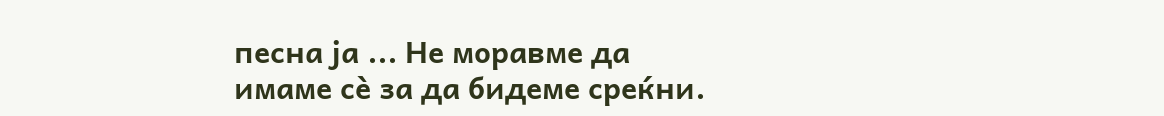песна ја ... Не моравме да имаме сè за да бидеме среќни.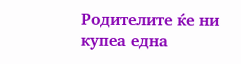Родителите ќе ни купеа една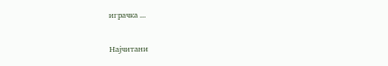играчка ...

Најчитани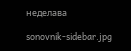неделава

sonovnik-sidebar.jpg